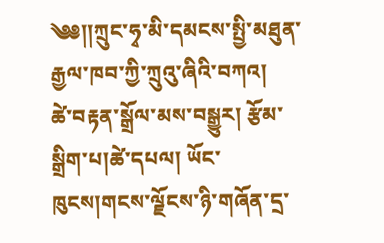༄༅།།ཀྲུང་ཧྭ་མི་དམངས་སྤྱི་མཐུན་རྒྱལ་ཁབ་ཀྱི་ཀྲུའུ་ཞིའི་བཀའ།
ཚེ་བརྟན་སྒྲོལ་མས་བསྒྱུར། རྩོམ་སྒྲིག་པ།ཚེ་དཔལ། ཡོང་ཁུངས།གངས་ལྗོངས་ཉི་གཞོན་དྲ་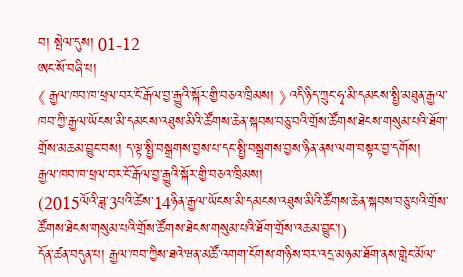བ། སྤེལ་དུས། 01-12
ཨང་སོ་བཞི་པ།
《 རྒྱལ་ཁབ་ཁ་ཕྲལ་བར་ངོ་རྒོལ་བྱ་རྒྱུའི་སྐོར་གྱི་བཅའ་ཁྲིམས། 》 འདི་ཉིད་ཀྲུང་ཧྭ་མི་དམངས་སྤྱི་མཐུན་རྒྱལ་ཁབ་ཀྱི་རྒྱལ་ཡོངས་མི་དམངས་འཐུས་མིའི་ཚོགས་ཆེན་སྐབས་བཅུ་བའི་གྲོས་ཚོགས་ཐེངས་གསུམ་པའི་ཐོག་གྲོས་མཆམ་བྱུང་བས། ད་ལྟ་སྤྱི་བསྒྲགས་བྱས་པ་དང་སྤྱི་བསྒྲགས་བྱས་ཉིན་ནས་ལག་བསྟར་བྱ་དགོས།
རྒྱལ་ཁབ་ཁ་ཕྲལ་བར་ངོ་རྒོལ་བྱ་རྒྱུའི་སྐོར་གྱི་བཅའ་ཁྲིམས།
(2015ལོའི་ཟླ་3པའི་ཚེས་14ཉིན་རྒྱལ་ཡོངས་མི་དམངས་འཐུས་མིའི་ཚོགས་ཆེན་སྐབས་བཅུ་པའི་གྲོས་ཚོགས་ཐེངས་གསུམ་པའི་གྲོས་ཚོགས་ཐེངས་གསུམ་པའི་ཐོག་གྲོས་འཆམ་བྱུང་།)
དོན་ཚན་བདུན་པ། རྒྱལ་ཁབ་ཀྱིས་ཐའེ་ཝན་མཚོ་འགག་ངོགས་གཉིས་བར་འདྲ་མཉམ་ཐོག་ནས་གླེང་མོལ་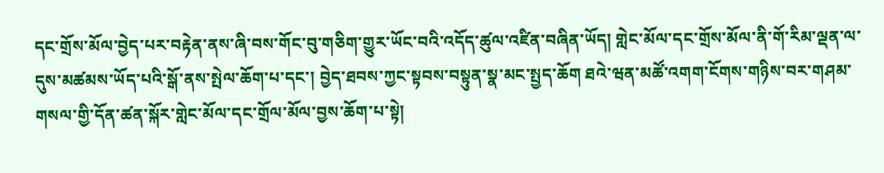དང་གྲོས་མོལ་བྱེད་པར་བརྟེན་ནས་ཞི་བས་གོང་བུ་གཅིག་གྱུར་ཡོང་བའི་འདོད་ཚུལ་འཛིན་བཞིན་ཡོད། གླེང་མོལ་དང་གྲོས་མོལ་ནི་གོ་རིམ་ལྡན་ལ་དུས་མཚམས་ཡོད་པའི་སྒོ་ནས་སྤེལ་ཆོག་པ་དང་། བྱེད་ཐབས་ཀྱང་སྟབས་བསྟུན་སྣ་མང་སྤྱད་ཆོག ཐའེ་ཝན་མཚོ་འགག་ངོགས་གཉིས་བར་གཤམ་གསལ་གྱི་དོན་ཚན་སྐོར་གླེང་མོལ་དང་གྲོལ་མོལ་བྱས་ཆོག་པ་སྟེ།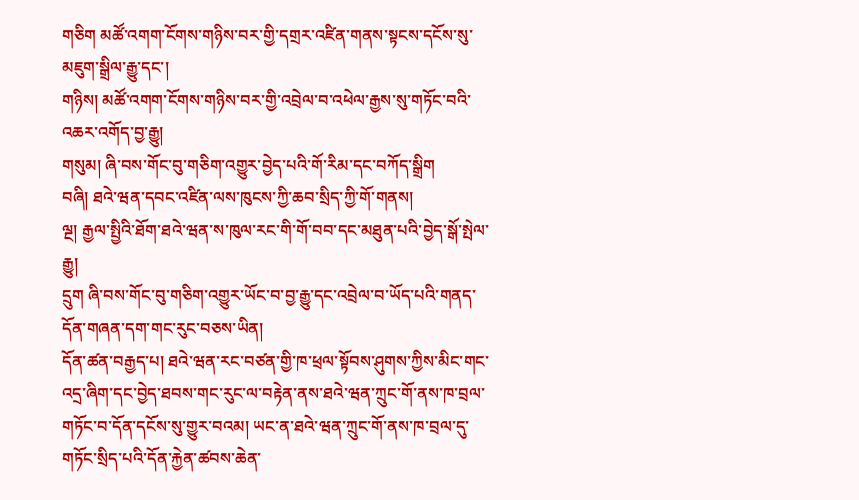གཅིག མཚོ་འགག་ངོགས་གཉིས་བར་གྱི་དགྲར་འཛིན་གནས་སྟངས་དངོས་སུ་མཇུག་སྒྲིལ་རྒྱུ་དང་།
གཉིས། མཚོ་འགག་ངོགས་གཉིས་བར་གྱི་འབྲེལ་བ་འཕེལ་རྒྱས་སུ་གཏོང་བའི་འཆར་འགོད་བྱ་རྒྱུ།
གསུམ། ཞི་བས་གོང་བུ་གཅིག་འགྱུར་བྱེད་པའི་གོ་རིམ་དང་བཀོད་སྒྲིག
བཞི། ཐའེ་ཝན་དབང་འཛིན་ལས་ཁུངས་ཀྱི་ཆབ་སྲིད་ཀྱི་གོ་གནས།
ལྔ། རྒྱལ་སྤྱིའི་ཐོག་ཐའེ་ཝན་ས་ཁུལ་རང་གི་གོ་བབ་དང་མཐུན་པའི་བྱེད་སྒོ་སྤེལ་རྒྱུ།
དྲུག ཞི་བས་གོང་བུ་གཅིག་འགྱུར་ཡོང་བ་བྱ་རྒྱུ་དང་འབྲེལ་བ་ཡོད་པའི་གནད་དོན་གཞན་དག་གང་རུང་བཅས་ཡིན།
དོན་ཚན་བརྒྱད་པ། ཐའེ་ཝན་རང་བཙན་གྱི་ཁ་ཕྲལ་སྟོབས་ཤུགས་ཀྱིས་མིང་གང་འདྲ་ཞིག་དང་བྱེད་ཐབས་གང་རུང་ལ་བརྟེན་ནས་ཐའེ་ཝན་ཀྲུང་གོ་ནས་ཁ་བྲལ་གཏོང་བ་དོན་དངོས་སུ་གྱུར་བའམ། ཡང་ན་ཐའེ་ཝན་ཀྲུང་གོ་ནས་ཁ་བྲལ་དུ་གཏོང་སྲིད་པའི་དོན་རྐྱེན་ཚབས་ཆེན་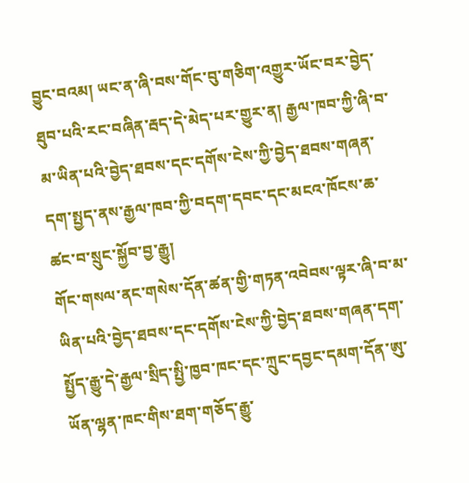བྱུང་བའམ། ཡང་ན་ཞི་བས་གོང་བུ་གཅིག་འགྱུར་ཡོང་བར་བྱེད་ཐུབ་པའི་རང་བཞིན་རྦད་དེ་མེད་པར་གྱུར་ན། རྒྱལ་ཁབ་ཀྱི་ཞི་བ་མ་ཡིན་པའི་བྱེད་ཐབས་དང་དགོས་ངེས་ཀྱི་བྱེད་ཐབས་གཞན་དག་སྤྱད་ནས་རྒྱལ་ཁབ་ཀྱི་བདག་དབང་དང་མངའ་ཁོངས་ཆ་ཚང་བ་སྲུང་སྐྱོབ་བྱ་རྒྱུ།
གོང་གསལ་ནང་གསེས་དོན་ཚན་གྱི་གཏན་འབེབས་ལྟར་ཞི་བ་མ་ཡིན་པའི་བྱེད་ཐབས་དང་དགོས་ངེས་ཀྱི་བྱེད་ཐབས་གཞན་དག་སྤྱོད་རྒྱུ་དེ་རྒྱལ་སྲིད་སྤྱི་ཁྱབ་ཁང་དང་ཀྲུང་དབྱང་དམག་དོན་ཨུ་ཡོན་ལྷན་ཁང་གིས་ཐག་གཅོད་རྒྱུ་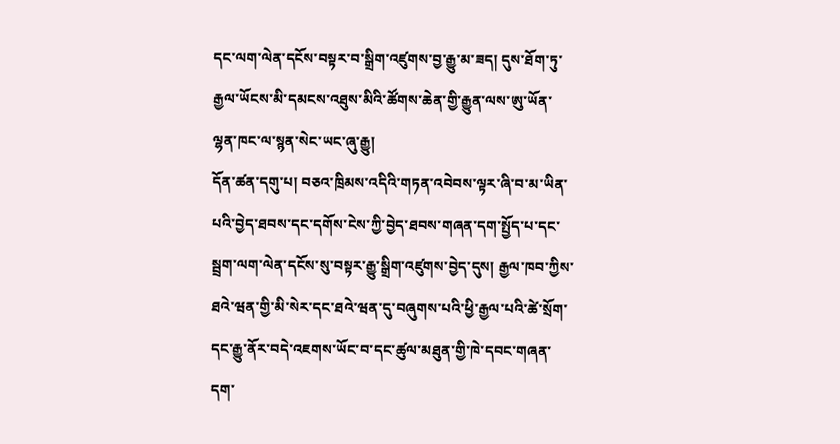དང་ལག་ལེན་དངོས་བསྟར་བ་སྒྲིག་འཛུགས་བྱ་རྒྱུ་མ་ཟད། དུས་ཐོག་ཏུ་རྒྱལ་ཡོངས་མི་དམངས་འཐུས་མིའི་ཚོགས་ཆེན་གྱི་རྒྱུན་ལས་ཨུ་ཡོན་ལྷན་ཁང་ལ་སྙན་སེང་ཡང་ཞུ་རྒྱུ།
དོན་ཚན་དགུ་པ། བཅའ་ཁྲིམས་འདིའི་གཏན་འབེབས་ལྟར་ཞི་བ་མ་ཡིན་པའི་བྱེད་ཐབས་དང་དགོས་ངེས་ཀྱི་བྱེད་ཐབས་གཞན་དག་སྤྱོད་པ་དང་སྦྲག་ལག་ལེན་དངོས་སུ་བསྟར་རྒྱུ་སྒྲིག་འཛུགས་བྱེད་དུས། རྒྱལ་ཁབ་ཀྱིས་ཐའེ་ཝན་གྱི་མི་སེར་དང་ཐའེ་ཝན་དུ་བཞུགས་པའི་ཕྱི་རྒྱལ་པའི་ཚེ་སྲོག་དང་རྒྱུ་ནོར་བདེ་འཇགས་ཡོང་བ་དང་ཚུལ་མཐུན་གྱི་ཁེ་དབང་གཞན་དག་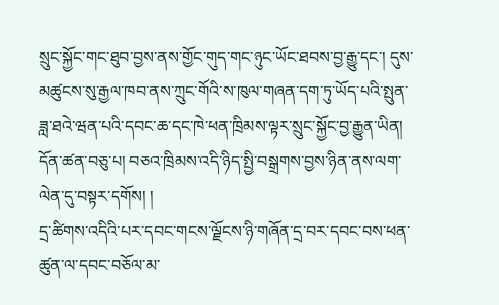སྲུང་སྐྱོང་གང་ཐུབ་བྱས་ནས་གྱོང་གུད་གང་ཉུང་ཡོང་ཐབས་བྱ་རྒྱུ་དང་། དུས་མཚུངས་སུ་རྒྱལ་ཁབ་ནས་ཀྲུང་གོའི་ས་ཁུལ་གཞན་དག་ཏུ་ཡོད་པའི་སྤུན་ཟླ་ཐའེ་ཝན་པའི་དབང་ཆ་དང་ཁེ་ཕན་ཁྲིམས་ལྟར་སྲུང་སྐྱོང་བྱ་རྒྱུན་ཡིན།
དོན་ཚན་བཅུ་པ། བཅའ་ཁྲིམས་འདི་ཉིད་སྤྱི་བསྒྲགས་བྱས་ཉིན་ནས་ལག་ལེན་དུ་བསྟར་དགོས། །
དྲ་ཚིགས་འདིའི་པར་དབང་གངས་ལྗོངས་ཉི་གཞོན་དྲ་བར་དབང་བས་ཕན་ཚུན་ལ་དབང་བཅོལ་མ་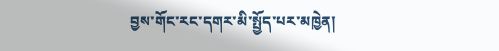བྱས་གོང་རང་དགར་མི་སྤྱོད་པར་མཁྱེན།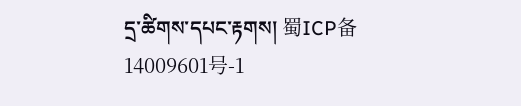དྲ་ཚིགས་དཔང་རྟགས། 蜀ICP备14009601号-1